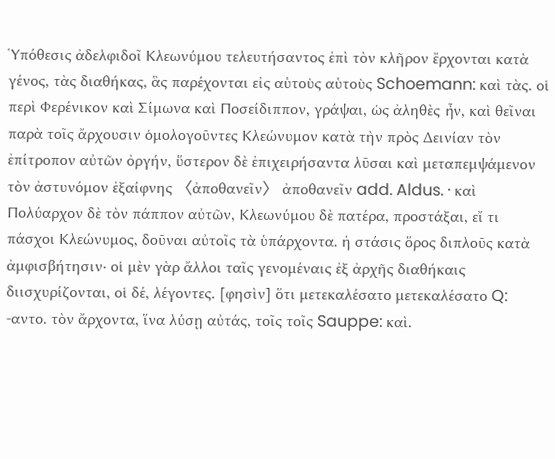Ὑπόθεσις ἀδελφιδοῖ Κλεωνύμου τελευτήσαντος ἐπὶ τὸν κλῆρον ἔρχονται κατὰ γένος, τὰς διαθήκας, ἃς παρέχονται εἰς αὑτοὺς αὑτοὺς Schoemann: καὶ τὰς. οἱ περὶ Φερένικον καὶ Σίμωνα καὶ Ποσείδιππον, γράψαι, ὡς ἀληθὲς ἦν, καὶ θεῖναι παρὰ τοῖς ἄρχουσιν ὁμολογοῦντες Κλεώνυμον κατὰ τὴν πρὸς Δεινίαν τὸν ἐπίτροπον αὐτῶν ὀργήν, ὕστερον δὲ ἐπιχειρήσαντα λῦσαι καὶ μεταπεμψάμενον τὸν ἀστυνόμον ἐξαίφνης 〈ἀποθανεῖν〉 ἀποθανεῖν add. Aldus. · καὶ Πολύαρχον δὲ τὸν πάππον αὐτῶν, Κλεωνύμου δὲ πατέρα, προστάξαι, εἴ τι πάσχοι Κλεώνυμος, δοῦναι αὐτοῖς τὰ ὑπάρχοντα. ἡ στάσις ὅρος διπλοῦς κατὰ ἀμφισβήτησιν· οἱ μὲν γὰρ ἄλλοι ταῖς γενομέναις ἐξ ἀρχῆς διαθήκαις διισχυρίζονται, οἱ δέ, λέγοντες. [φησὶν] ὅτι μετεκαλέσατο μετεκαλέσατο Q: -αντο. τὸν ἄρχοντα, ἵνα λύσῃ αὐτάς, τοῖς τοῖς Sauppe: καὶ.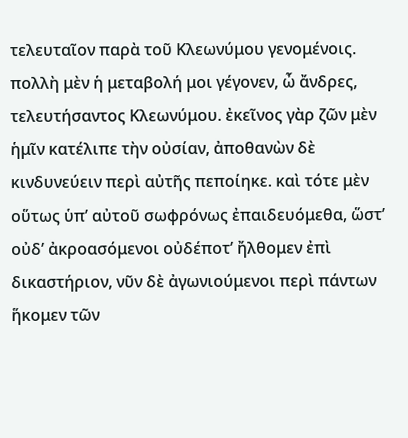τελευταῖον παρὰ τοῦ Κλεωνύμου γενομένοις. πολλὴ μὲν ἡ μεταβολή μοι γέγονεν, ὦ ἄνδρες, τελευτήσαντος Κλεωνύμου. ἐκεῖνος γὰρ ζῶν μὲν ἡμῖν κατέλιπε τὴν οὐσίαν, ἀποθανὼν δὲ κινδυνεύειν περὶ αὐτῆς πεποίηκε. καὶ τότε μὲν οὕτως ὑπʼ αὐτοῦ σωφρόνως ἐπαιδευόμεθα, ὥστʼ οὐδʼ ἀκροασόμενοι οὐδέποτʼ ἤλθομεν ἐπὶ δικαστήριον, νῦν δὲ ἀγωνιούμενοι περὶ πάντων ἥκομεν τῶν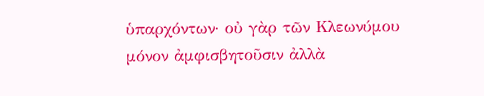ὑπαρχόντων· οὐ γὰρ τῶν Κλεωνύμου μόνον ἀμφισβητοῦσιν ἀλλὰ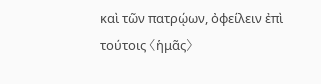καὶ τῶν πατρῴων, ὀφείλειν ἐπὶ τούτοις 〈ἡμᾶς〉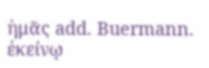ἡμᾶς add. Buermann. ἐκείνῳ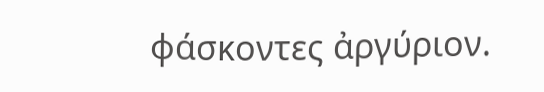φάσκοντες ἀργύριον.